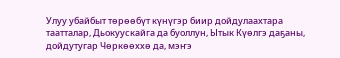Улуу убайбыт төрөөбүт күнүгэр биир дойдулаахтара таатталар, Дьокуускайга да буоллун, Ытык Күөлгэ даҕаны, дойдутугар Чөркөөххө да, мэҥэ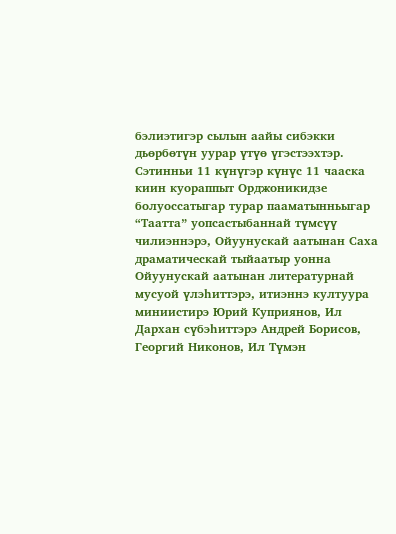бэлиэтигэр сылын аайы сибэкки дьөрбөтүн уурар үтүө үгэстээхтэр.
Сэтинньи 11 күнүгэр күнүс 11 чааска киин куораппыт Орджоникидзе болуоссатыгар турар пааматынньыгар “Таатта” уопсастыбаннай түмсүү чилиэннэрэ, Ойуунускай аатынан Саха драматическай тыйаатыр уонна Ойуунускай аатынан литературнай мусуой үлэһиттэрэ, итиэннэ култуура миниистирэ Юрий Куприянов, Ил Дархан сүбэһиттэрэ Андрей Борисов, Георгий Никонов, Ил Түмэн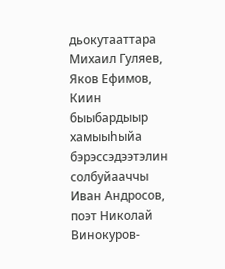дьокутааттара Михаил Гуляев, Яков Ефимов, Киин быыбардыыр хамыыһыйа бэрэссэдээтэлин солбуйааччы Иван Андросов, поэт Николай Винокуров-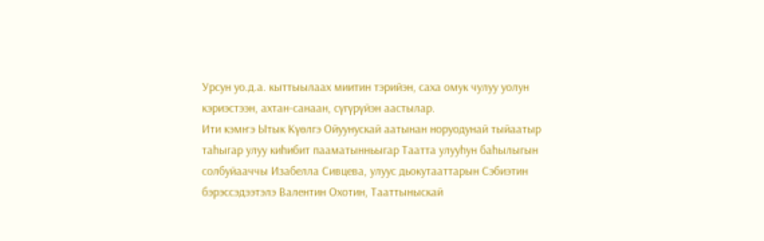Урсун уо.д.а. кыттыылаах миитин тэрийэн, саха омук чулуу уолун кэриэстээн, ахтан-санаан, сүгүрүйэн аастылар.
Ити кэмҥэ Ытык Күөлгэ Ойуунускай аатынан норуодунай тыйаатыр таһыгар улуу киһибит пааматынньыгар Таатта улууһун баһылыгын солбуйааччы Изабелла Сивцева, улуус дьокутааттарын Сэбиэтин бэрэссэдээтэлэ Валентин Охотин, Тааттыныскай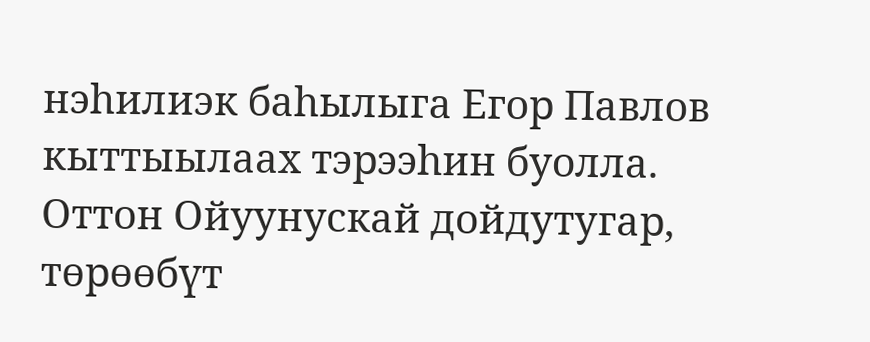нэһилиэк баһылыга Егор Павлов кыттыылаах тэрээһин буолла.
Оттон Ойуунускай дойдутугар, төрөөбүт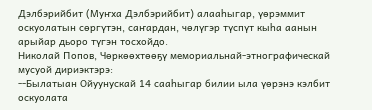Дэлбэрийбит (Муҥха Дэлбэрийбит) алааһыгар, үөрэммит оскуолатын сөргүтэн, саҥардан, чөлүгэр түспүт кыһа аанын арыйар дьоро түгэн тосхойдо.
Николай Попов, Чөркөөхтөөҕү мемориальнай-этнографическай мусуой дириэктэрэ:
--Былатыан Ойуунускай 14 сааһыгар билии ыла үөрэнэ кэлбит оскуолата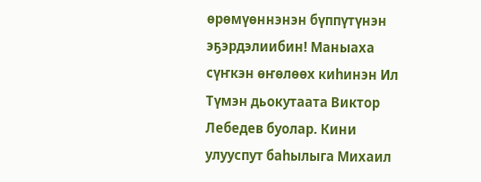өрөмүөннэнэн бүппүтүнэн эҕэрдэлиибин! Маныаха сүҥкэн өҥөлөөх киһинэн Ил Түмэн дьокутаата Виктор Лебедев буолар. Кини улууспут баһылыга Михаил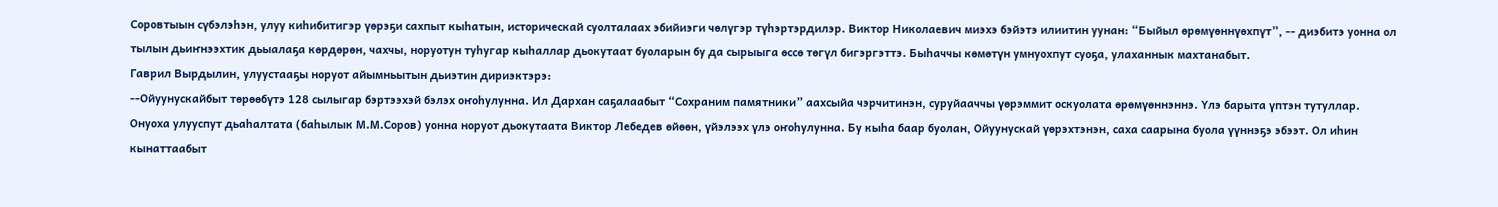Соровтыын сүбэлэһэн, улуу киһибитигэр үөрэҕи сахпыт кыһатын, историческай суолталаах эбийиэги чөлүгэр түһэртэрдилэр. Виктор Николаевич миэхэ бэйэтэ илиитин уунан: “Быйыл өрөмүөннүөхпүт”, -- диэбитэ уонна ол тылын дьиҥнээхтик дьыалаҕа көрдөрөн, чахчы, норуотун туһугар кыһаллар дьокутаат буоларын бу да сырыыга өссө төгүл бигэргэттэ. Быһаччы көмөтүн умнуохпут суоҕа, улаханнык махтанабыт.
Гаврил Вырдылин, улуустааҕы норуот айымньытын дьиэтин дириэктэрэ:
--Ойуунускайбыт төрөөбүтэ 128 сылыгар бэртээхэй бэлэх оҥоһулунна. Ил Дархан саҕалаабыт “Сохраним памятники” аахсыйа чэрчитинэн, суруйааччы үөрэммит оскуолата өрөмүөннэннэ. Үлэ барыта үптэн тутуллар. Онуоха улууспут дьаһалтата (баһылык М.М.Соров) уонна норуот дьокутаата Виктор Лебедев өйөөн, үйэлээх үлэ оҥоһулунна. Бу кыһа баар буолан, Ойуунускай үөрэхтэнэн, саха саарына буола үүннэҕэ эбээт. Ол иһин кынаттаабыт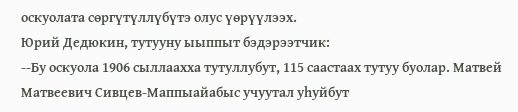оскуолата сөргүтүллүбүтэ олус үөрүүлээх.
Юрий Дедюкин, тутууну ыыппыт бэдэрээтчик:
--Бу оскуола 1906 сыллаахха тутуллубут, 115 саастаах тутуу буолар. Матвей Матвеевич Сивцев-Маппыайабыс учуутал уһуйбут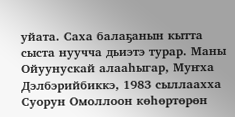уйата. Саха балаҕанын кытта сыста нуучча дьиэтэ турар. Маны Ойуунускай алааһыгар, Муҥха Дэлбэрийбиккэ, 1983 сыллаахха Суорун Омоллоон көһөртөрөн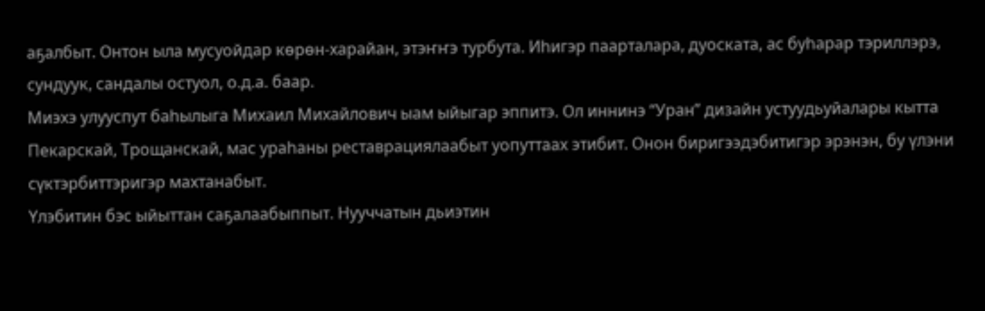аҕалбыт. Онтон ыла мусуойдар көрөн-харайан, этэҥҥэ турбута. Иһигэр паарталара, дуоската, ас буһарар тэриллэрэ, сундуук, сандалы остуол, о.д.а. баар.
Миэхэ улууспут баһылыга Михаил Михайлович ыам ыйыгар эппитэ. Ол иннинэ “Уран” дизайн устуудьуйалары кытта Пекарскай, Трощанскай, мас ураһаны реставрациялаабыт уопуттаах этибит. Онон биригээдэбитигэр эрэнэн, бу үлэни сүктэрбиттэригэр махтанабыт.
Үлэбитин бэс ыйыттан саҕалаабыппыт. Нууччатын дьиэтин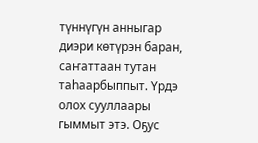түннүгүн анныгар диэри көтүрэн баран, саҥаттаан тутан таһаарбыппыт. Үрдэ олох сууллаары гыммыт этэ. Оҕус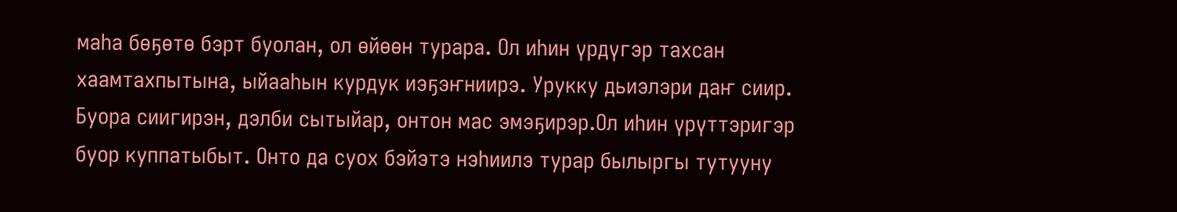маһа бөҕөтө бэрт буолан, ол өйөөн турара. Ол иһин үрдүгэр тахсан хаамтахпытына, ыйааһын курдук иэҕэҥниирэ. Урукку дьиэлэри даҥ сиир. Буора сиигирэн, дэлби сытыйар, онтон мас эмэҕирэр.Ол иһин үрүттэригэр буор куппатыбыт. Онто да суох бэйэтэ нэһиилэ турар былыргы тутууну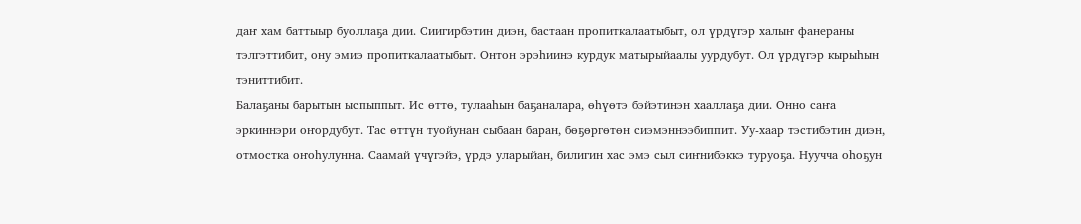даҥ хам баттыыр буоллаҕа дии. Сиигирбэтин диэн, бастаан пропиткалаатыбыт, ол үрдүгэр халыҥ фанераны тэлгэттибит, ону эмиэ пропиткалаатыбыт. Онтон эрэһиинэ курдук матырыйаалы уурдубут. Ол үрдүгэр кырыһын тэниттибит.
Балаҕаны барытын ыспыппыт. Ис өттө, тулааһын баҕаналара, өһүөтэ бэйэтинэн хааллаҕа дии. Онно саҥа эркиннэри оҥордубут. Тас өттүн туойунан сыбаан баран, бөҕөргөтөн сиэмэннээбиппит. Уу-хаар тэстибэтин диэн, отмостка оҥоһулунна. Саамай үчүгэйэ, үрдэ уларыйан, билигин хас эмэ сыл сиҥнибэккэ туруоҕа. Нуучча оһоҕун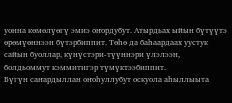уонна көмөлүөгү эмиэ оҥордубут. Атырдьах ыйын бүтүүтэ өрөмүөннээн бүтэрбиппит. Төһө да баһаардаах уустук сайын буоллар, күнүстэри-түүннэри үлэлээн, болдьоммут кэммитигэр түмүктээбиппит.
Бүгүн саҥардыллан оҥоһуллубут оскуола аһыллыыта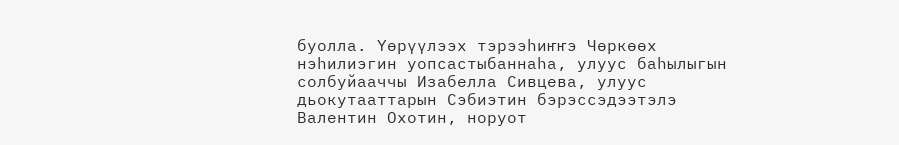буолла. Үөрүүлээх тэрээһиҥҥэ Чөркөөх нэһилиэгин уопсастыбаннаһа, улуус баһылыгын солбуйааччы Изабелла Сивцева, улуус дьокутааттарын Сэбиэтин бэрэссэдээтэлэ Валентин Охотин, норуот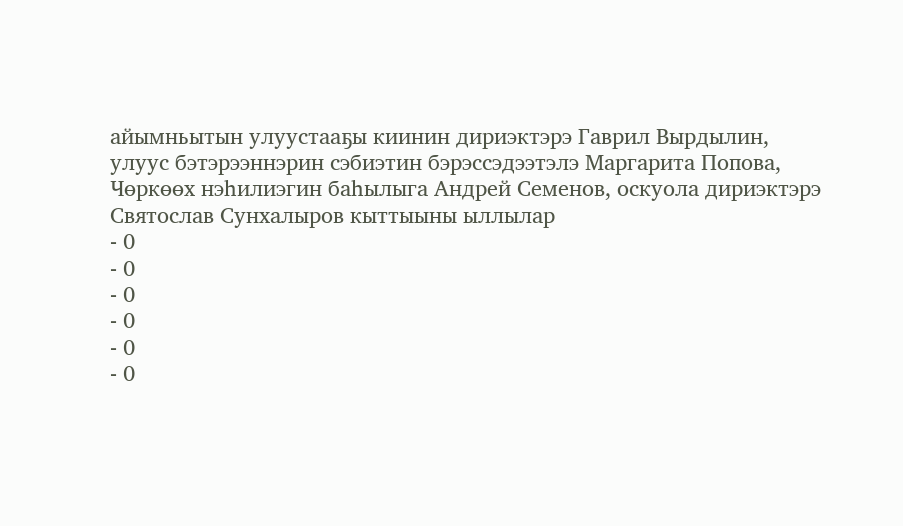айымньытын улуустааҕы киинин дириэктэрэ Гаврил Вырдылин, улуус бэтэрээннэрин сэбиэтин бэрэссэдээтэлэ Маргарита Попова, Чөркөөх нэһилиэгин баһылыга Андрей Семенов, оскуола дириэктэрэ Святослав Сунхалыров кыттыыны ыллылар
- 0
- 0
- 0
- 0
- 0
- 0